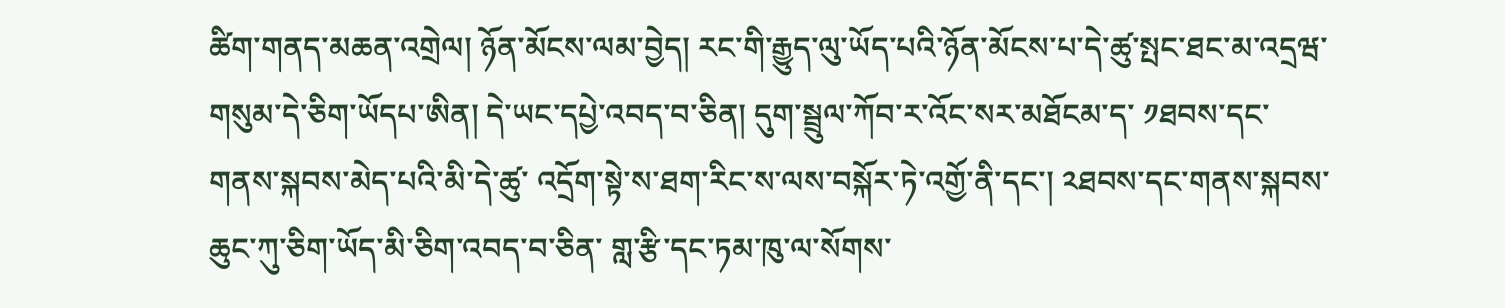ཚིག་གནད་མཆན་འགྲེལ། ཉོན་མོངས་ལམ་བྱེད། རང་གི་རྒྱུད་ལུ་ཡོད་པའི་ཉོན་མོངས་པ་དེ་ཚུ་སྤང་ཐང་མ་འདྲཝ་གསུམ་དེ་ཅིག་ཡོདཔ་ཨིན། དེ་ཡང་དཔྱེ་འབད་བ་ཅིན། དུག་སྦྲུལ་ཀོབ་ར་འོང་སར་མཐོངམ་ད་ ༡ཐབས་དང་གནས་སྐབས་མེད་པའི་མི་དེ་ཚུ་ འདྲོག་སྟེ་ས་ཐག་རིང་ས་ལས་བསྐོར་ཏེ་འགྱོ་ནི་དང་། ༢ཐབས་དང་གནས་སྐབས་ཆུང་ཀུ་ཅིག་ཡོད་མི་ཅིག་འབད་བ་ཅིན་ གླ་རྩི་དང་ཏམ་ཁུ་ལ་སོགས་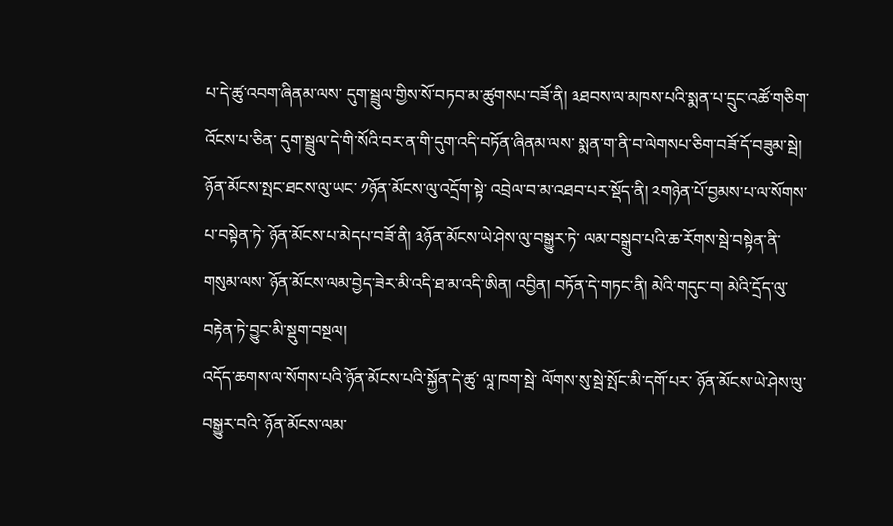པ་དེ་ཚུ་འབག་ཞིནམ་ལས་ དུག་སྦྲུལ་གྱིས་སོ་བཏབ་མ་ཚུགསཔ་བཟོ་ནི། ༣ཐབས་ལ་མཁས་པའི་སྨན་པ་དྲུང་འཚོ་གཅིག་འོངས་པ་ཅིན་ དུག་སྦྲུལ་དེ་གི་སོའི་བར་ན་གི་དུག་འདི་བཏོན་ཞིནམ་ལས་ སྨན་ག་ནི་བ་ལེགསཔ་ཅིག་བཟོ་དོ་བཟུམ་སྦེ། ཉོན་མོངས་སྤང་ཐངས་ལུ་ཡང་ ༡ཉོན་མོངས་ལུ་འདྲོག་སྟེ་ འབྲེལ་བ་མ་འཐབ་པར་སྡོད་ནི། ༢གཉེན་པོ་བྱམས་པ་ལ་སོགས་པ་བསྟེན་ཏེ་ ཉོན་མོངས་པ་མེདཔ་བཟོ་ནི། ༣ཉོན་མོངས་ཡེ་ཤེས་ལུ་བསྒྱུར་ཏེ་ ལམ་བསྒྲུབ་པའི་ཆ་རོགས་སྦེ་བསྟེན་ནི་གསུམ་ལས་ ཉོན་མོངས་ལམ་བྱེད་ཟེར་མི་འདི་ཐ་མ་འདི་ཨིན། འབྱིན། བཏོན་དེ་གཏང་ནི། མེའི་གདུང་བ། མེའི་དྲོད་ལུ་བརྟེན་ཏེ་བྱུང་མི་སྡུག་བསྔལ།
འདོད་ཆགས་ལ་སོགས་པའི་ཉོན་མོངས་པའི་སྐྱོན་དེ་ཚུ་ ལཱ་ཁག་སྦེ་ ལོགས་སུ་སྦེ་སྤོང་མི་དགོ་པར་ ཉོན་མོངས་ཡེ་ཤེས་ལུ་བསྒྱུར་བའི་ ཉོན་མོངས་ལམ་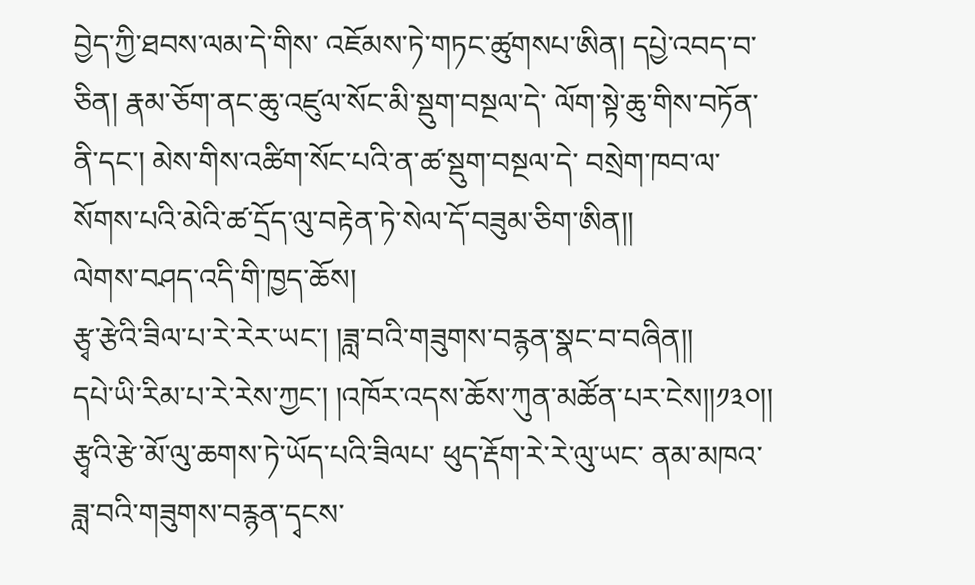བྱེད་ཀྱི་ཐབས་ལམ་དེ་གིས་ འཇོམས་ཏེ་གཏང་ཚུགསཔ་ཨིན། དཔྱེ་འབད་བ་ཅིན། རྣམ་ཅོག་ནང་ཆུ་འཛུལ་སོང་མི་སྡུག་བསྔལ་དེ་ ལོག་སྟེ་ཆུ་གིས་བཏོན་ནི་དང་། མེས་གིས་འཚིག་སོང་པའི་ན་ཚ་སྡུག་བསྔལ་དེ་ བསྲེག་ཁབ་ལ་སོགས་པའི་མེའི་ཚ་དྲོད་ལུ་བརྟེན་ཏེ་སེལ་དོ་བཟུམ་ཅིག་ཨིན།།
ལེགས་བཤད་འདི་གི་ཁྱད་ཆོས།
རྩྭ་རྩེའི་ཟིལ་པ་རེ་རེར་ཡང་། །ཟླ་བའི་གཟུགས་བརྙན་སྣང་བ་བཞིན།།
དཔེ་ཡི་རིམ་པ་རེ་རེས་ཀྱང་། །འཁོར་འདས་ཆོས་ཀུན་མཚོན་པར་ངེས།།༡༣༠།།
རྩྭའི་རྩེ་མོ་ལུ་ཆགས་ཏེ་ཡོད་པའི་ཟིལཔ་ ཕུད་རྡོག་རེ་རེ་ལུ་ཡང་ ནམ་མཁའ་ཟླ་བའི་གཟུགས་བརྙན་དྭངས་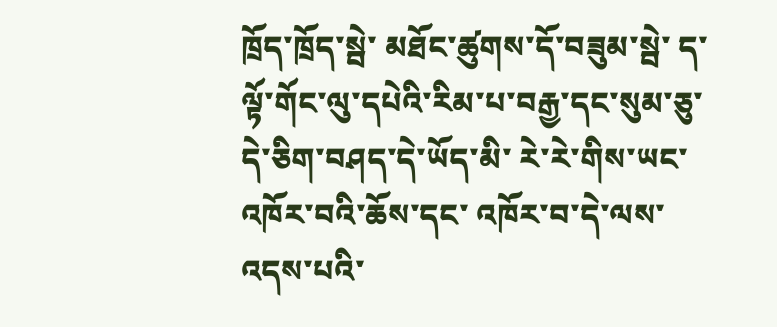ཁྲོད་ཁྲོད་སྦེ་ མཐོང་ཚུགས་དོ་བཟུམ་སྦེ་ ད་ལྟོ་གོང་ལུ་དཔེའི་རིམ་པ་བརྒྱ་དང་སུམ་ཅུ་དེ་ཅིག་བཤད་དེ་ཡོད་མི་ རེ་རེ་གིས་ཡང་ འཁོར་བའི་ཆོས་དང་ འཁོར་བ་དེ་ལས་འདས་པའི་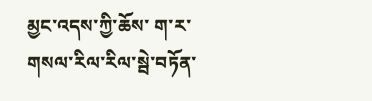མྱང་འདས་ཀྱི་ཆོས་ ག་ར་གསལ་རིལ་རིལ་སྦེ་བཏོན་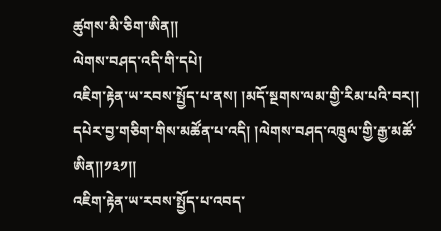ཚུགས་མི་ཅིག་ཨིན།།
ལེགས་བཤད་འདི་གི་དཔེ།
འཇིག་རྟེན་ཡ་རབས་སྤྱོད་པ་ནས། །མདོ་སྔགས་ལམ་གྱི་རིམ་པའི་བར།།
དཔེར་བྱ་གཅིག་གིས་མཚོན་པ་འདི། །ལེགས་བཤད་འཁྲུལ་གྱི་རྒྱ་མཚོ་ཨིན།།༡༣༡།།
འཇིག་རྟེན་ཡ་རབས་སྤྱོད་པ་འབད་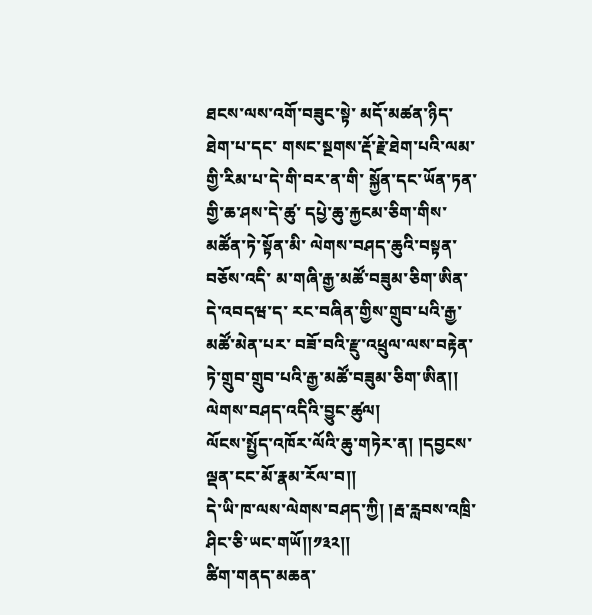ཐངས་ལས་འགོ་བཟུང་སྟེ་ མདོ་མཚན་ཉིད་ཐེག་པ་དང་ གསང་སྔགས་རྡོ་རྗེ་ཐེག་པའི་ལམ་གྱི་རིམ་པ་དེ་གི་བར་ན་གི་ སྐྱོན་དང་ཡོན་ཏན་གྱི་ཆ་ཤས་དེ་ཚུ་ དཔྱེ་ཆུ་རྐྱངམ་ཅིག་གིས་མཚོན་ཏེ་སྟོན་མི་ ལེགས་བཤད་ཆུའི་བསྟན་བཅོས་འདི་ མ་གཞི་རྒྱ་མཚོ་བཟུམ་ཅིག་ཨིན་ དེ་འབདཝ་ད་ རང་བཞིན་གྱིས་གྲུབ་པའི་རྒྱ་མཚོ་མེན་པར་ བཟོ་བའི་རྫུ་འཕྲུལ་ལས་བརྟེན་ཏེ་གྲུབ་གྲུབ་པའི་རྒྱ་མཚོ་བཟུམ་ཅིག་ཨིན།།
ལེགས་བཤད་འདིའི་བྱུང་ཚུལ།
ལོངས་སྤྱོད་འཁོར་ལོའི་ཆུ་གཏེར་ན། །དབྱངས་ལྡན་ངང་མོ་རྣམ་རོལ་བ།།
དེ་ཡི་ཁ་ལས་ལེགས་བཤད་ཀྱི། །རྦ་རླབས་འཁྲི་ཤིང་ཅི་ཡང་གཡོ།།༡༣༢།།
ཚིག་གནད་མཆན་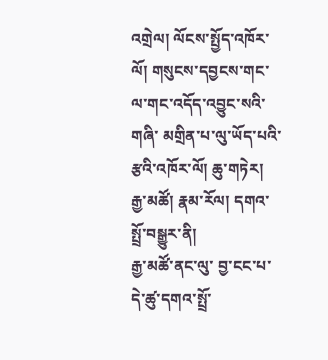འགྲེལ། ལོངས་སྤྱོད་འཁོར་ལོ། གསུངས་དབྱངས་གང་ལ་གང་འདོད་འབྱུང་སའི་གཞི་ མགྲིན་པ་ལུ་ཡོད་པའི་རྩའི་འཁོར་ལོ། ཆུ་གཏེར། རྒྱ་མཚོ། རྣམ་རོལ། དགའ་སྤྲོ་བསྒྱུར་ནི།
རྒྱ་མཚོ་ནང་ལུ་ བྱ་ངང་པ་དེ་ཚུ་དགའ་སྤྲོ་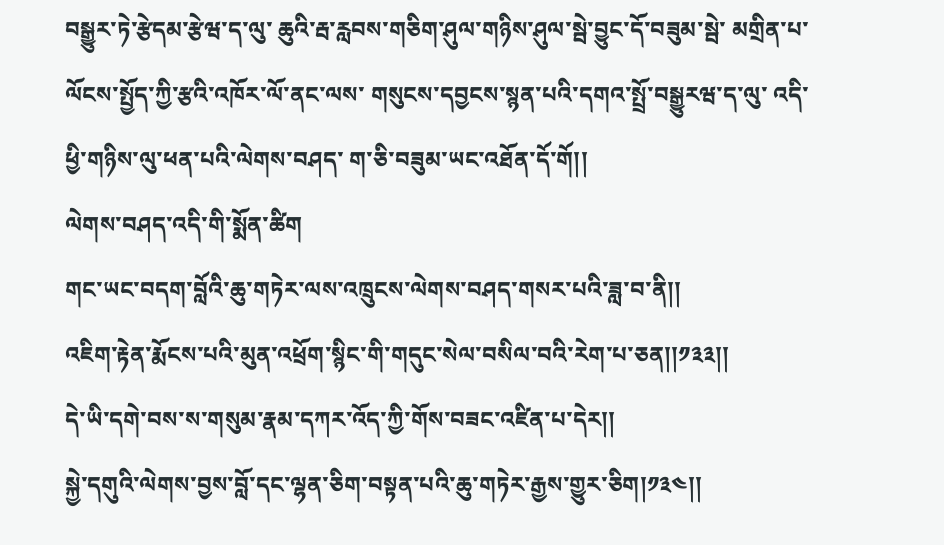བསྒྱུར་ཏེ་རྩེདམ་རྩེཝ་ད་ལུ་ ཆུའི་རྦ་རླབས་གཅིག་ཤུལ་གཉིས་ཤུལ་སྦེ་བྱུང་དོ་བཟུམ་སྦེ་ མགྲིན་པ་ལོངས་སྤྱོད་ཀྱི་རྩའི་འཁོར་ལོ་ནང་ལས་ གསུངས་དབྱངས་སྙན་པའི་དགའ་སྤྲོ་བསྒྱུརཝ་ད་ལུ་ འདི་ཕྱི་གཉིས་ལུ་ཕན་པའི་ལེགས་བཤད་ ག་ཅི་བཟུམ་ཡང་འཐོན་དོ་གོ།།
ལེགས་བཤད་འདི་གི་སྨོན་ཚིག
གང་ཡང་བདག་བློའི་ཆུ་གཏེར་ལས་འཁྲུངས་ལེགས་བཤད་གསར་པའི་ཟླ་བ་ནི།།
འཇིག་རྟེན་རྨོངས་པའི་མུན་འཕྲོག་སྙིང་གི་གདུང་སེལ་བསིལ་བའི་རེག་པ་ཅན།།༡༣༣།།
དེ་ཡི་དགེ་བས་ས་གསུམ་རྣམ་དཀར་འོད་ཀྱི་གོས་བཟང་འཛིན་པ་དེར།།
སྐྱེ་དགུའི་ལེགས་བྱས་བློ་དང་ལྷན་ཅིག་བསྟན་པའི་ཆུ་གཏེར་རྒྱས་གྱུར་ཅིག།༡༣༤།།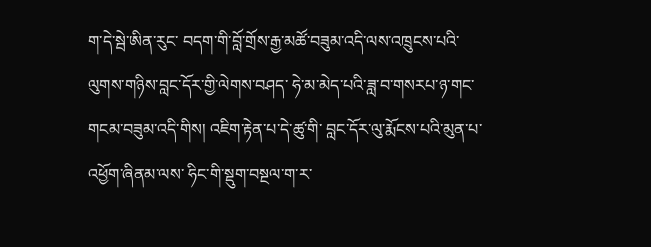ག་དེ་སྦེ་ཨིན་རུང་ བདག་གི་བློ་གྲོས་རྒྱ་མཚོ་བཟུམ་འདི་ལས་འཁྲུངས་པའི་ ལུགས་གཉིས་བླང་དོར་གྱི་ལེགས་བཤད་ ཧེ་མ་མེད་པའི་ཟླ་བ་གསརཔ་ཉ་གང་གངམ་བཟུམ་འདི་གིས། འཇིག་རྟེན་པ་དེ་ཚུ་གི་ བླང་དོར་ལུ་རྨོངས་པའི་མུན་པ་འཕྱོག་ཞིནམ་ལས་ ཧིང་གི་སྡུག་བསྔལ་ག་ར་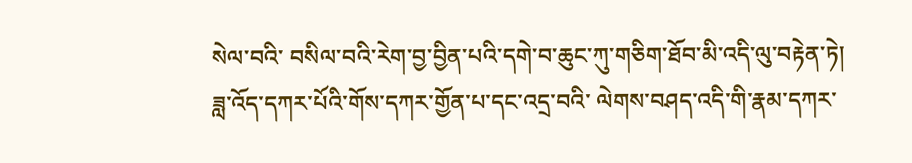སེལ་བའི་ བསིལ་བའི་རེག་བྱ་བྱིན་པའི་དགེ་བ་ཆུང་ཀུ་གཅིག་ཐོབ་མི་འདི་ལུ་བརྟེན་ཏེ། ཟླ་འོད་དཀར་པོའི་གོས་དཀར་གྱོན་པ་དང་འདྲ་བའི་ ལེགས་བཤད་འདི་གི་རྣམ་དཀར་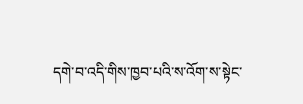དགེ་བ་འདི་གིས་ཁྱབ་པའི་ས་འོག་ས་སྟེང་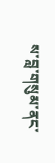ས་བླ་གསུམ་ནང་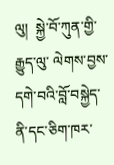ལུ།  སྐྱེ་བོ་ཀུན་གྱི་རྒྱུད་ལུ་ ལེགས་བྱས་དགེ་བའི་བློ་བསྐྱེད་ནི་དང་ཅིག་ཁར་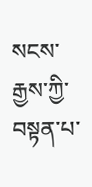སངས་རྒྱས་ཀྱི་བསྟན་པ་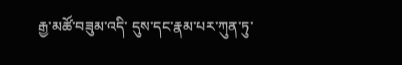རྒྱ་མཚོ་བཟུམ་འདི་ དུས་དང་རྣམ་པར་ཀུན་ཏུ་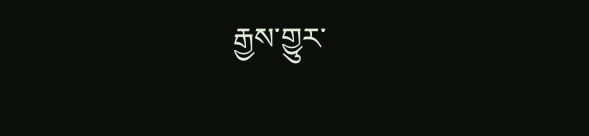རྒྱས་གྱུར་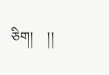ཅིག།    །།